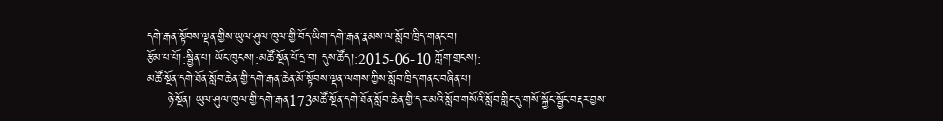དགེ་རྒན་སྟོབས་ལྡན་གྱིས་ཡུལ་ཤུལ་ཁུལ་གྱི་བོད་ཡིག་དགེ་རྒན་རྣམས་ལ་སློབ་ཁྲིད་གནང་བ།
རྩོམ་པ་པོ།:སྦྱིན་པ། ཡོང་ཁུངས།:མཚོ་སྔོན་པོ་དྲ་བ། དུས་ཚོད།:2015-06-10 ཀློག་གྲངས།:
མཚོ་སྔོན་དགེ་ཐོན་སློབ་ཆེན་གྱི་དགེ་རྒན་ཆེན་མོ་སྟོབས་ལྡན་ལགས་ཀྱིས་སློབ་ཁྲིད་གནང་བཞིན་པ།
     ཉེ་སྔོན། ཡུལ་ཤུལ་ཁུལ་གྱི་དགེ་རྒན173མཚོ་སྔོན་དགེ་ཐོན་སློབ་ཆེན་གྱི་དར་མའི་སློབ་གསོའི་སློབ་གླིང་དུ་གསོ་སྐྱོང་སྦྱོང་བརྡར་བྱས་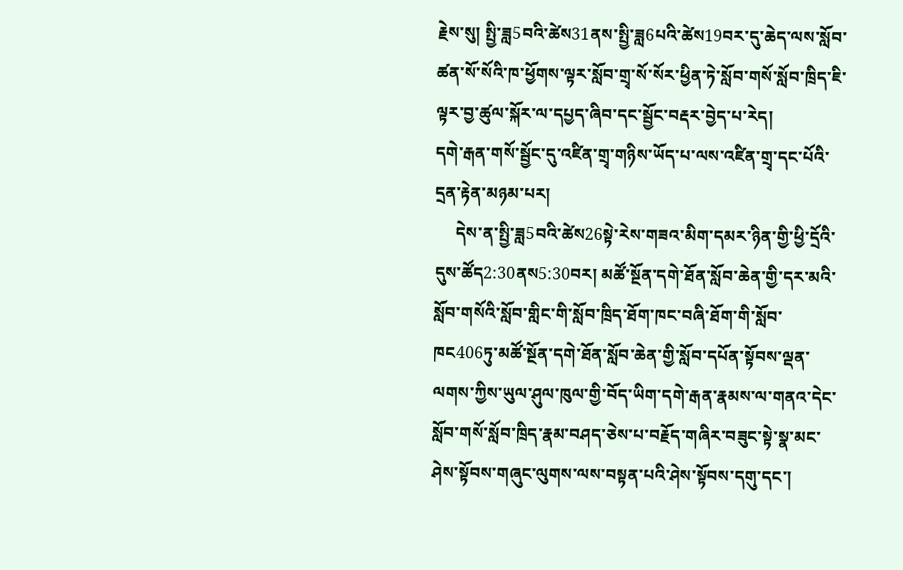རྗེས་སུ། སྤྱི་ཟླ5བའི་ཚེས31ནས་སྤྱི་ཟླ6པའི་ཚེས19བར་དུ་ཆེད་ལས་སློབ་ཚན་སོ་སོའི་ཁ་ཕྱོགས་ལྟར་སློབ་གྲྭ་སོ་སོར་ཕྱིན་ཏེ་སློབ་གསོ་སློབ་ཁྲིད་ཇི་ལྟར་བྱ་ཚུལ་སྐོར་ལ་དཔྱད་ཞིབ་དང་སྦྱོང་བརྡར་བྱེད་པ་རེད།
དགེ་རྒན་གསོ་སྦྱོང་དུ་འཛིན་གྲྭ་གཉིས་ཡོད་པ་ལས་འཛིན་གྲྭ་དང་པོའི་དྲན་རྟེན་མཉམ་པར།
     དེས་ན་སྤྱི་ཟླ5བའི་ཚེས26སྟེ་རེས་གཟའ་མིག་དམར་ཉིན་གྱི་ཕྱི་དྲོའི་དུས་ཚོད2:30ནས5:30བར། མཚོ་སྔོན་དགེ་ཐོན་སློབ་ཆེན་གྱི་དར་མའི་སློབ་གསོའི་སློབ་གླིང་གི་སློབ་ཁྲིད་ཐོག་ཁང་བཞི་ཐོག་གི་སློབ་ཁང406ཏུ་མཚོ་སྔོན་དགེ་ཐོན་སློབ་ཆེན་གྱི་སློབ་དཔོན་སྟོབས་ལྡན་ལགས་ཀྱིས་ཡུལ་ཤུལ་ཁུལ་གྱི་བོད་ཡིག་དགེ་རྒན་རྣམས་ལ་གནའ་དེང་སློབ་གསོ་སློབ་ཁྲིད་རྣམ་བཤད་ཅེས་པ་བརྗོད་གཞིར་བཟུང་སྟེ་སྣ་མང་ཤེས་སྟོབས་གཞུང་ལུགས་ལས་བསྟན་པའི་ཤེས་སྟོབས་དགུ་དང་།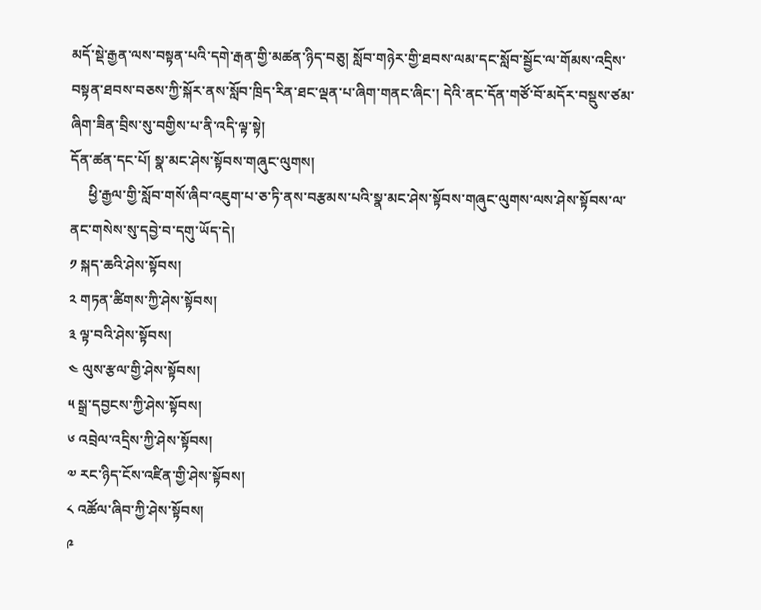མདོ་སྡེ་རྒྱན་ལས་བསྟན་པའི་དགེ་རྒན་གྱི་མཚན་ཉིད་བཅུ། སློབ་གཉེར་གྱི་ཐབས་ལམ་དང་སློབ་སྦྱོང་ལ་གོམས་འདྲིས་བསྟན་ཐབས་བཅས་ཀྱི་སྐོར་ནས་སློབ་ཁྲིད་རིན་ཐང་ལྡན་པ་ཞིག་གནང་ཞིང་། དེའི་ནང་དོན་གཙོ་བོ་མདོར་བསྡུས་ཙམ་ཞིག་ཟིན་བྲིས་སུ་བགྱིས་པ་ནི་འདི་ལྟ་སྟེ།
དོན་ཚན་དང་པོ། སྣ་མང་ཤེས་སྟོབས་གཞུང་ལུགས།
     ཕྱི་རྒྱལ་གྱི་སློབ་གསོ་ཞིབ་འཇུག་པ་ཅ་ཏི་ནས་བརྩམས་པའི་སྣ་མང་ཤེས་སྟོབས་གཞུང་ལུགས་ལས་ཤེས་སྟོབས་ལ་ནང་གསེས་སུ་དབྱེ་བ་དགུ་ཡོད་དེ།
༡ སྐད་ཆའི་ཤེས་སྟོབས།
༢ གཏན་ཚིགས་ཀྱི་ཤེས་སྟོབས།
༣ ལྟ་བའི་ཤེས་སྟོབས།
༤ ལུས་རྩལ་གྱི་ཤེས་སྟོབས།
༥ སྒྲ་དབྱངས་ཀྱི་ཤེས་སྟོབས།
༦ འབྲེལ་འདྲིས་ཀྱི་ཤེས་སྟོབས།
༧ རང་ཉིད་ངོས་འཛིན་གྱི་ཤེས་སྟོབས།
༨ འཚོལ་ཞིབ་ཀྱི་ཤེས་སྟོབས།
༩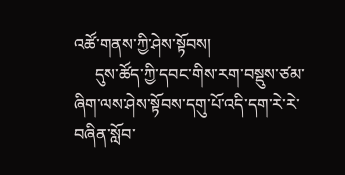འཚོ་གནས་ཀྱི་ཤེས་སྟོབས།
     དུས་ཚོད་ཀྱི་དབང་གིས་རག་བསྡུས་ཙམ་ཞིག་ལས་ཤེས་སྟོབས་དགུ་པོ་འདི་དག་རེ་རེ་བཞིན་སློབ་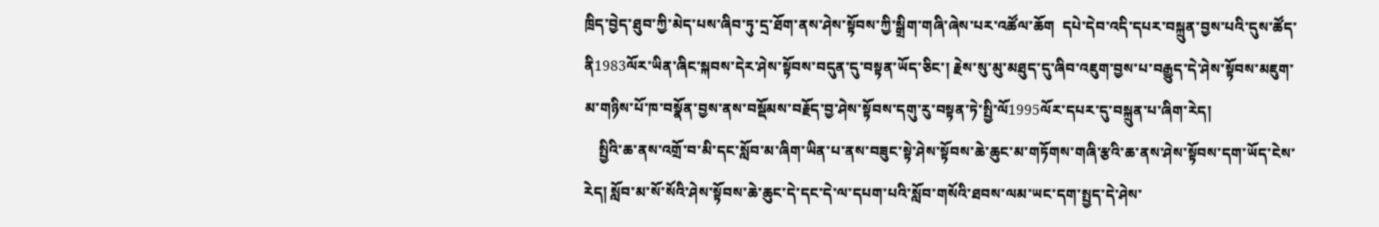ཁྲིད་བྱེད་ཐུབ་ཀྱི་མེད་པས་ཞིབ་ཏུ་དྲ་ཐོག་ནས་ཤེས་སྟོབས་ཀྱི་སྒྲིག་གཞི་ཞེས་པར་འཚོལ་ཆོག  དཔེ་དེབ་འདི་དཔར་བསྐྲུན་བྱས་པའི་དུས་ཚོད་ནི1983ལོར་ཡིན་ཞིང་སྐབས་དེར་ཤེས་སྟོབས་བདུན་དུ་བསྟན་ཡོད་ཅིང་། རྗེས་སུ་མུ་མཐུད་དུ་ཞིབ་འཇུག་བྱས་པ་བརྒྱུད་དེ་ཤེས་སྟོབས་མཇུག་མ་གཉིས་པོ་ཁ་བསྣོན་བྱས་ནས་བསྡོམས་བརྗོད་བྱ་ཤེས་སྟོབས་དགུ་རུ་བསྟན་ཏེ་སྤྱི་ལོ1995ལོར་དཔར་དུ་བསྐྲུན་པ་ཞིག་རེད།
    སྤྱིའི་ཆ་ནས་འགྲོ་བ་མི་དང་སློབ་མ་ཞིག་ཡིན་པ་ནས་བཟུང་སྟེ་ཤེས་སྟོབས་ཆེ་ཆུང་མ་གཏོགས་གཞི་རྩའི་ཆ་ནས་ཤེས་སྟོབས་དག་ཡོད་ངེས་རེད། སློབ་མ་སོ་སོའི་ཤེས་སྟོབས་ཆེ་ཆུང་དེ་དང་དེ་ལ་དཔག་པའི་སློབ་གསོའི་ཐབས་ལམ་ཡང་དག་སྤྱད་དེ་ཤེས་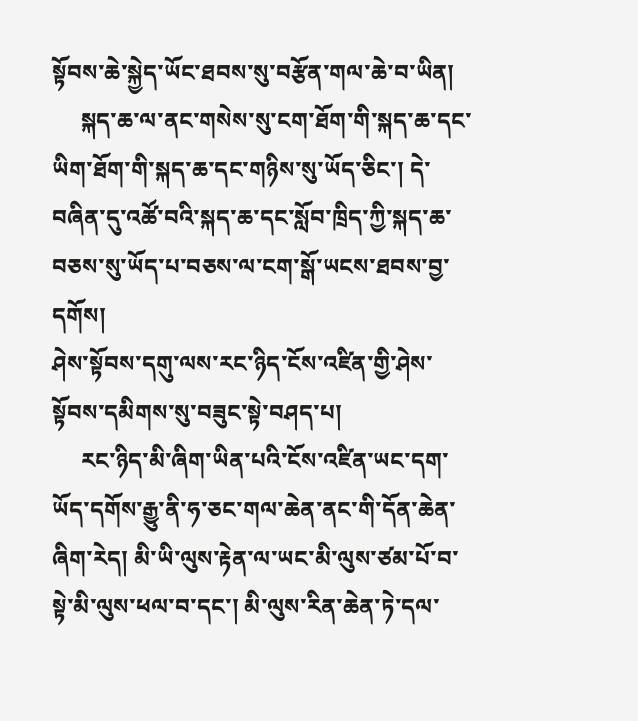སྟོབས་ཆེ་སྐྱེད་ཡོང་ཐབས་སུ་བརྩོན་གལ་ཆེ་བ་ཡིན།
     སྐད་ཆ་ལ་ནང་གསེས་སུ་ངག་ཐོག་གི་སྐད་ཆ་དང་ཡིག་ཐོག་གི་སྐད་ཆ་དང་གཉིས་སུ་ཡོད་ཅིང་། དེ་བཞིན་དུ་འཚོ་བའི་སྐད་ཆ་དང་སློབ་ཁྲིད་ཀྱི་སྐད་ཆ་བཅས་སུ་ཡོད་པ་བཅས་ལ་ངག་སྒོ་ཡངས་ཐབས་བྱ་དགོས།
ཤེས་སྟོབས་དགུ་ལས་རང་ཉིད་ངོས་འཛིན་གྱི་ཤེས་སྟོབས་དམིགས་སུ་བཟུང་སྟེ་བཤད་པ།
     རང་ཉིད་མི་ཞིག་ཡིན་པའི་ངོས་འཛིན་ཡང་དག་ཡོད་དགོས་རྒྱུ་ནི་ཧ་ཅང་གལ་ཆེན་ནང་གི་དོན་ཆེན་ཞིག་རེད། མི་ཡི་ལུས་རྟེན་ལ་ཡང་མི་ལུས་ཙམ་པོ་བ་སྟེ་མི་ལུས་ཕལ་བ་དང་། མི་ལུས་རིན་ཆེན་ཏེ་དལ་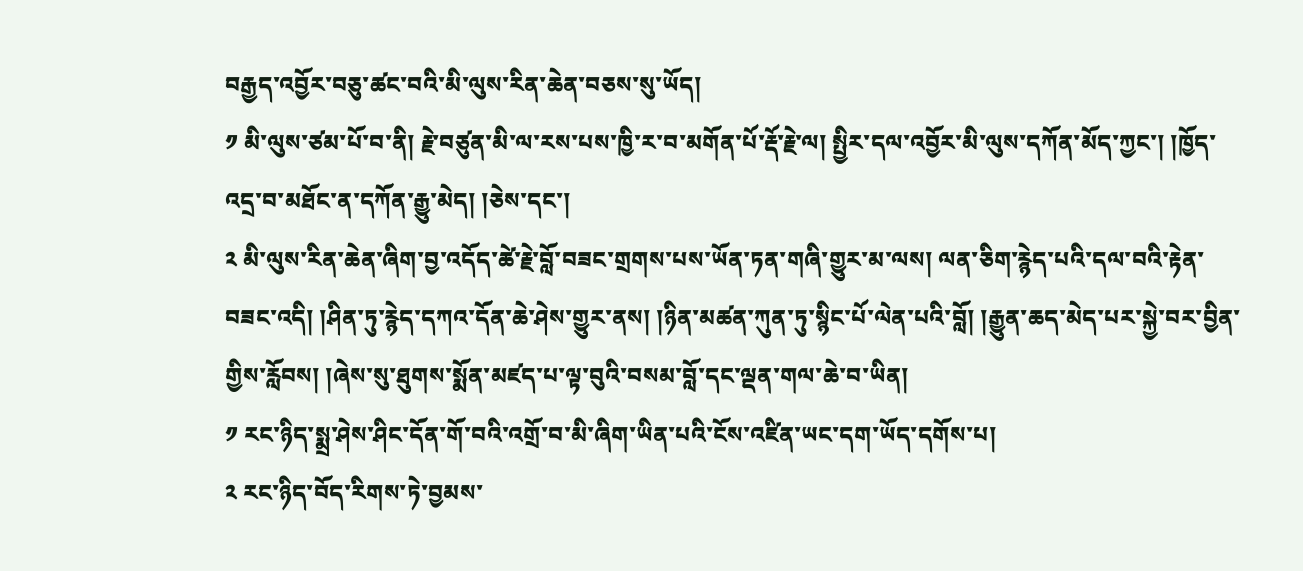བརྒྱད་འབྱོར་བཅུ་ཚང་བའི་མི་ལུས་རིན་ཆེན་བཅས་སུ་ཡོད།
༡ མི་ལུས་ཙམ་པོ་བ་ནི། རྗེ་བཙུན་མི་ལ་རས་པས་ཁྱི་ར་བ་མགོན་པོ་རྡོ་རྗེ་ལ། སྤྱིར་དལ་འབྱོར་མི་ལུས་དཀོན་མོད་ཀྱང་། །ཁྱོད་འདྲ་བ་མཐོང་ན་དཀོན་རྒྱུ་མེད། །ཅེས་དང་།
༢ མི་ལུས་རིན་ཆེན་ཞིག་བྱ་འདོད་ཚེ་རྗེ་བློ་བཟང་གྲགས་པས་ཡོན་ཏན་གཞི་གྱུར་མ་ལས། ལན་ཅིག་རྙེད་པའི་དལ་བའི་རྟེན་བཟང་འདི། །ཤིན་ཏུ་རྙེད་དཀའ་དོན་ཆེ་ཤེས་གྱུར་ནས། །ཉིན་མཚན་ཀུན་ཏུ་སྙིང་པོ་ལེན་པའི་བློ། །རྒྱུན་ཆད་མེད་པར་སྐྱེ་བར་བྱིན་གྱིས་རློབས། །ཞེས་སུ་ཐུགས་སྨོན་མཛད་པ་ལྟ་བུའི་བསམ་བློ་དང་ལྡན་གལ་ཆེ་བ་ཡིན།
༡ རང་ཉིད་སྨྲ་ཤེས་ཤིང་དོན་གོ་བའི་འགྲོ་བ་མི་ཞིག་ཡིན་པའི་ངོས་འཛིན་ཡང་དག་ཡོད་དགོས་པ།
༢ རང་ཉིད་བོད་རིགས་ཏེ་བྱམས་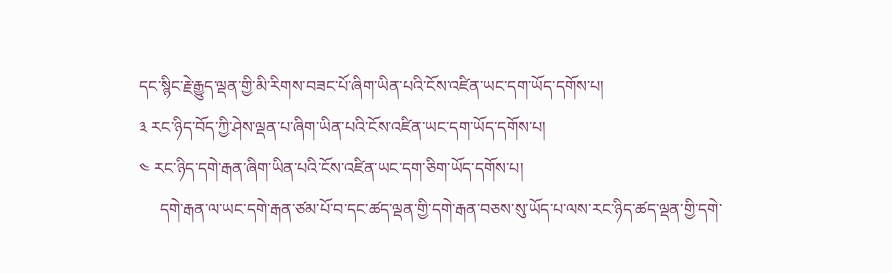དང་སྙིང་རྗེ་རྒྱུད་ལྡན་གྱི་མི་རིགས་བཟང་པོ་ཞིག་ཡིན་པའི་ངོས་འཛིན་ཡང་དག་ཡོད་དགོས་པ།
༣ རང་ཉིད་བོད་ཀྱི་ཤེས་ལྡན་པ་ཞིག་ཡིན་པའི་ངོས་འཛིན་ཡང་དག་ཡོད་དགོས་པ།
༤ རང་ཉིད་དགེ་རྒན་ཞིག་ཡིན་པའི་ངོས་འཛིན་ཡང་དག་ཅིག་ཡོད་དགོས་པ།
     དགེ་རྒན་ལ་ཡང་དགེ་རྒན་ཙམ་པོ་བ་དང་ཚད་ལྡན་གྱི་དགེ་རྒན་བཅས་སུ་ཡོད་པ་ལས་རང་ཉིད་ཚད་ལྡན་གྱི་དགེ་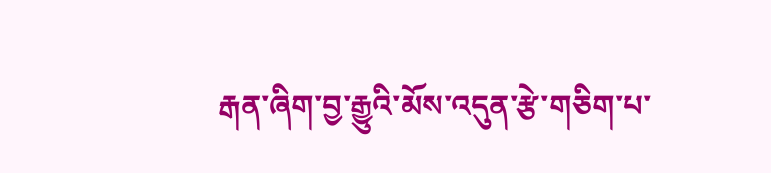རྒན་ཞིག་བྱ་རྒྱུའི་མོས་འདུན་རྩེ་གཅིག་པ་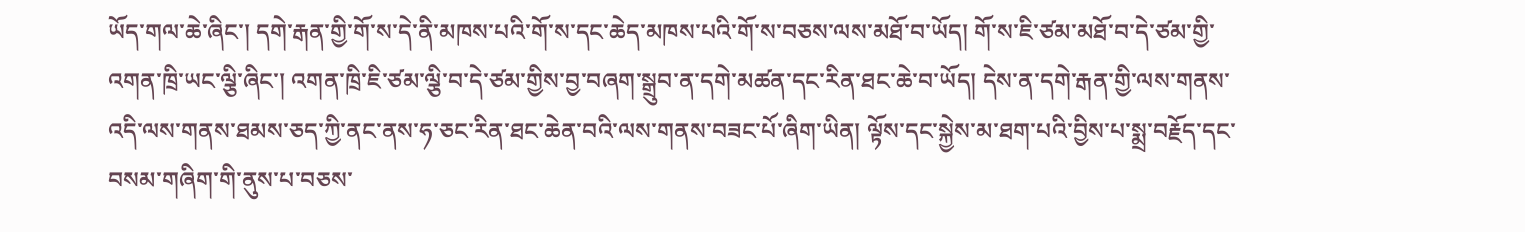ཡོད་གལ་ཆེ་ཞིང་། དགེ་རྒན་གྱི་གོ་ས་དེ་ནི་མཁས་པའི་གོ་ས་དང་ཆེད་མཁས་པའི་གོ་ས་བཅས་ལས་མཐོ་བ་ཡོད། གོ་ས་ཇི་ཙམ་མཐོ་བ་དེ་ཙམ་གྱི་འགན་ཁྲི་ཡང་ལྕི་ཞིང་། འགན་ཁྲི་ཇི་ཙམ་ལྕི་བ་དེ་ཙམ་གྱིས་བྱ་བཞག་སྒྲུབ་ན་དགེ་མཚན་དང་རིན་ཐང་ཆེ་བ་ཡོད། དེས་ན་དགེ་རྒན་གྱི་ལས་གནས་འདི་ལས་གནས་ཐམས་ཅད་ཀྱི་ནང་ནས་ཧ་ཅང་རིན་ཐང་ཆེན་བའི་ལས་གནས་བཟང་པོ་ཞིག་ཡིན། ལྟོས་དང་སྐྱེས་མ་ཐག་པའི་བྱིས་པ་སྨྲ་བརྗོད་དང་བསམ་གཞིག་གི་ནུས་པ་བཅས་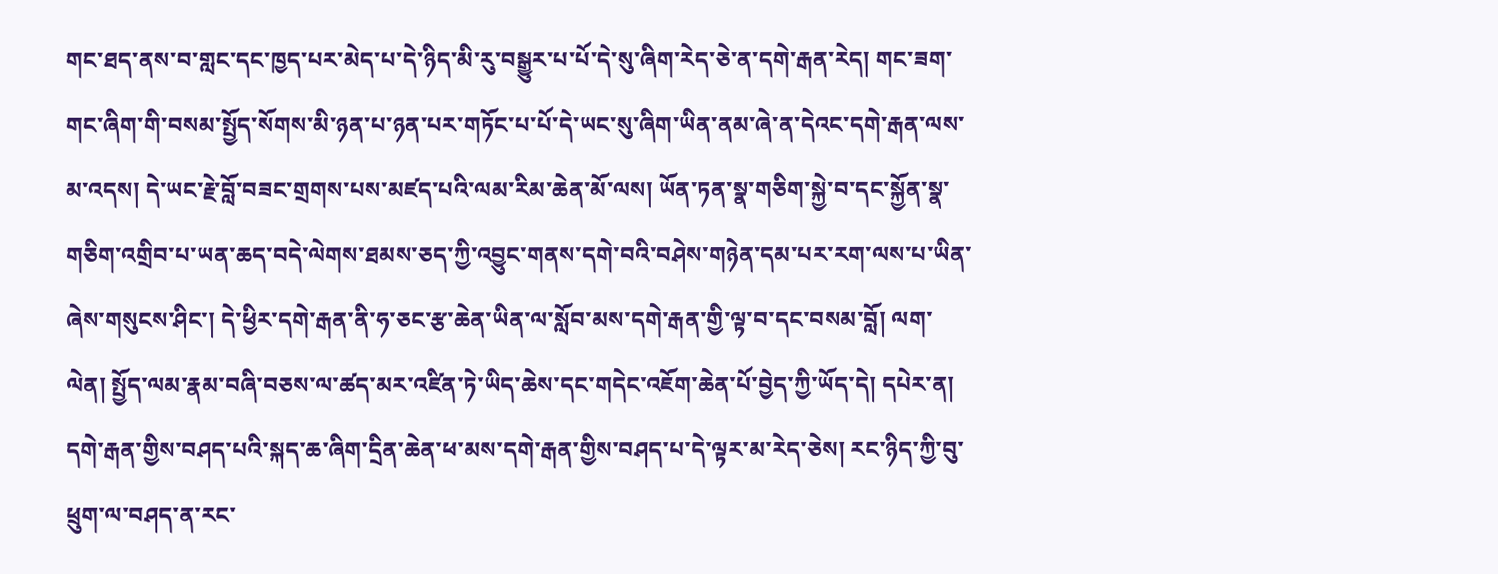གང་ཐད་ནས་བ་གླང་དང་ཁྱད་པར་མེད་པ་དེ་ཉིད་མི་རུ་བསྒྱུར་པ་པོ་དེ་སུ་ཞིག་རེད་ཅེ་ན་དགེ་རྒན་རེད། གང་ཟག་གང་ཞིག་གི་བསམ་སྤྱོད་སོགས་མི་ཉན་པ་ཉན་པར་གཏོང་པ་པོ་དེ་ཡང་སུ་ཞིག་ཡིན་ནམ་ཞེ་ན་དེའང་དགེ་རྒན་ལས་མ་འདས། དེ་ཡང་རྗེ་བློ་བཟང་གྲགས་པས་མཛད་པའི་ལམ་རིམ་ཆེན་མོ་ལས། ཡོན་ཏན་སྣ་གཅིག་སྐྱེ་བ་དང་སྐྱོན་སྣ་གཅིག་འགྲིབ་པ་ཡན་ཆད་བདེ་ལེགས་ཐམས་ཅད་ཀྱི་འབྱུང་གནས་དགེ་བའི་བཤེས་གཉེན་དམ་པར་རག་ལས་པ་ཡིན་ཞེས་གསུངས་ཤིང་། དེ་ཕྱིར་དགེ་རྒན་ནི་ཧ་ཅང་རྩ་ཆེན་ཡིན་ལ་སློབ་མས་དགེ་རྒན་གྱི་ལྟ་བ་དང་བསམ་བློ། ལག་ལེན། སྤྱོད་ལམ་རྣམ་བཞི་བཅས་ལ་ཚད་མར་འཛིན་ཏེ་ཡིད་ཆེས་དང་གདེང་འཇོག་ཆེན་པོ་བྱེད་ཀྱི་ཡོད་དེ། དཔེར་ན། དགེ་རྒན་གྱིས་བཤད་པའི་སྐད་ཆ་ཞིག་དྲིན་ཆེན་ཕ་མས་དགེ་རྒན་གྱིས་བཤད་པ་དེ་ལྟར་མ་རེད་ཅེས། རང་ཉིད་ཀྱི་བུ་ཕྲུག་ལ་བཤད་ན་རང་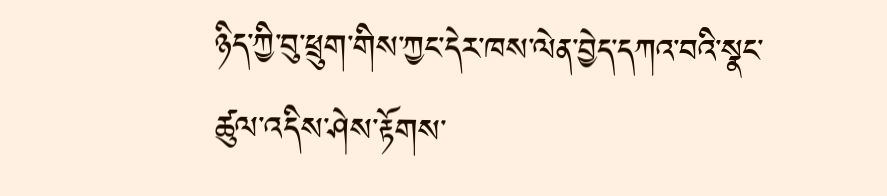ཉིད་ཀྱི་བུ་ཕྲུག་གིས་ཀྱང་དེར་ཁས་ལེན་བྱེད་དཀའ་བའི་སྣང་ཚུལ་འདིས་ཤེས་རྟོགས་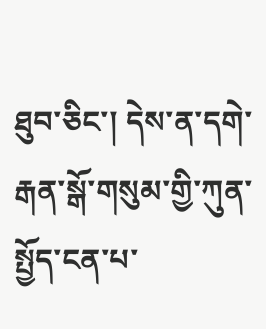ཐུབ་ཅིང་། དེས་ན་དགེ་རྒན་སྒོ་གསུམ་གྱི་ཀུན་སྤྱོད་ངན་པ་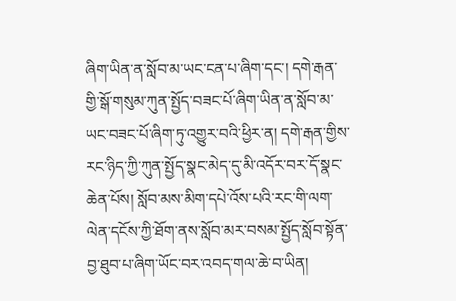ཞིག་ཡིན་ན་སློབ་མ་ཡང་ངན་པ་ཞིག་དང་། དགེ་རྒན་གྱི་སྒོ་གསུམ་ཀུན་སྤྱོད་བཟང་པོ་ཞིག་ཡིན་ན་སློབ་མ་ཡང་བཟང་པོ་ཞིག་ཏུ་འགྱུར་བའི་ཕྱིར་ན། དགེ་རྒན་གྱིས་རང་ཉིད་ཀྱི་ཀུན་སྤྱོད་སྣང་མེད་དུ་མི་འདོར་བར་དོ་སྣང་ཆེན་པོས། སློབ་མས་མིག་དཔེ་འོས་པའི་རང་གི་ལག་ལེན་དངོས་ཀྱི་ཐོག་ནས་སློབ་མར་བསམ་སྤྱོད་སློབ་སྟོན་བྱ་ཐུབ་པ་ཞིག་ཡོང་བར་འབད་གལ་ཆེ་བ་ཡིན།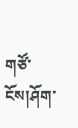གཙོ་ངོས།ཤོག་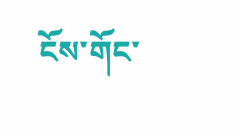ངོས་གོང་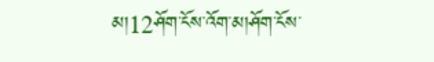མ།12ཤོག་ངོས་འོག་མ།ཤོག་ངོས་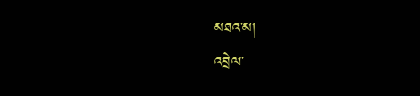མཐའ་མ།
འབྲེལ་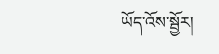ཡོད་འོས་སྦྱོར།